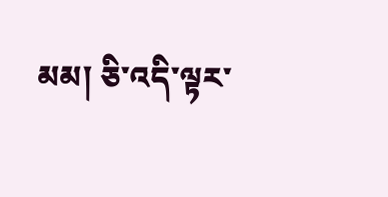མམ། ཅི་འདི་ལྟར་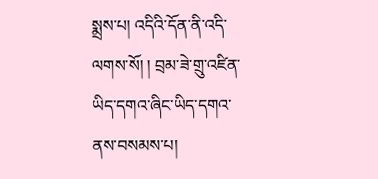སྨྲས་པ། འདིའི་དོན་ནི་འདི་ལགས་སོ། ། བྲམ་ཟེ་གྲུ་འཛིན་ཡིད་དགའ་ཞིང་ཡིད་དགའ་ནས་བསམས་པ།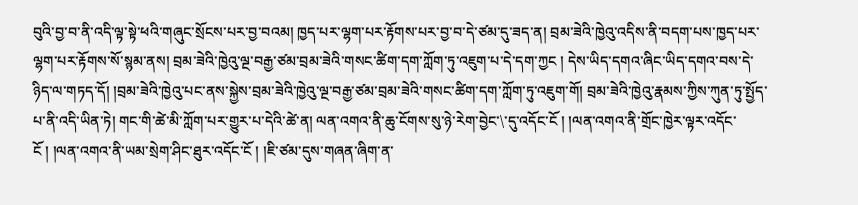བུའི་བྱ་བ་ནི་འདི་ལྟ་སྟེ་ཕའི་གཞུང་སྲོངས་པར་བྱ་བའམ། ཁྱད་པར་ལྷག་པར་རྟོགས་པར་བྱ་བ་དེ་ཙམ་དུ་ཟད་ན། བྲམ་ཟེའི་ཁྱེའུ་འདིས་ནི་བདག་པས་ཁྱད་པར་ལྷག་པར་རྟོགས་སོ་སྙམ་ནས། བྲམ་ཟེའི་ཁྱེའུ་ལྔ་བརྒྱ་ཙམ་བྲམ་ཟེའི་གསང་ཚིག་དག་ཀློག་ཏུ་འཇུག་པ་དེ་དག་ཀྱང ། དེས་ཡིད་དགའ་ཞིང་ཡིད་དགའ་བས་དེ་ཉིད་ལ་གཏད་དོ། །བྲམ་ཟེའི་ཁྱེའུ་པང་ནས་སྐྱེས་བྲམ་ཟེའི་ཁྱེའུ་ལྔ་བརྒྱ་ཙམ་བྲམ་ཟེའི་གསང་ཚིག་དག་ཀློག་ཏུ་འཇུག་གོ། བྲམ་ཟེའི་ཁྱེའུ་རྣམས་ཀྱིས་ཀུན་ཏུ་སྤྱོད་པ་ནི་འདི་ཡིན་ཏེ། གང་གི་ཚེ་མི་ཀློག་པར་གྱུར་པ་དེའི་ཚེ་ན། ལན་འགའ་ནི་ཆུ་ངོགས་སུ་ཉེ་རེག་བྱེང་\་དུ་འདོང་ངོ ། །ལན་འགའ་ནི་གྲོང་ཁྱེར་ལྟར་འདོང་ངོ ། །ལན་འགའ་ནི་ཡམ་སྲེག་ཤིང་ཐུར་འདོང་ངོ ། །ཇི་ཙམ་དུས་གཞན་ཞིག་ན་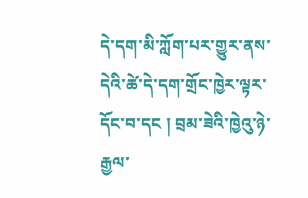དེ་དག་མི་ཀློག་པར་གྱུར་ནས་དེའི་ཚེ་དེ་དག་གྲོང་ཁྱེར་ལྟར་དོང་བ་དང ། བྲམ་ཟེའི་ཁྱེའུ་ཉེ་རྒྱལ་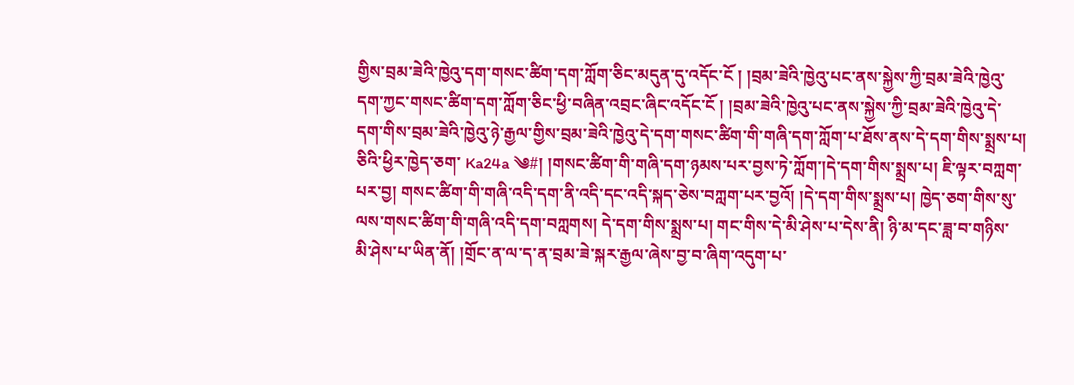གྱིས་བྲམ་ཟེའི་ཁྱེའུ་དག་གསང་ཚིག་དག་ཀློག་ཅིང་མདུན་དུ་འདོང་ངོ ། །བྲམ་ཟེའི་ཁྱེའུ་པང་ནས་སྐྱེས་ཀྱི་བྲམ་ཟེའི་ཁྱེའུ་དག་ཀྱང་གསང་ཚིག་དག་ཀློག་ཅིང་ཕྱི་བཞིན་འབྲང་ཞིང་འདོང་ངོ ། །བྲམ་ཟེའི་ཁྱེའུ་པང་ནས་སྐྱེས་ཀྱི་བྲམ་ཟེའི་ཁྱེའུ་དེ་དག་གིས་བྲམ་ཟེའི་ཁྱེའུ་ཉེ་རྒྱལ་གྱིས་བྲམ་ཟེའི་ཁྱེའུ་དེ་དག་གསང་ཚིག་གི་གཞི་དག་ཀློག་པ་ཐོས་ནས་དེ་དག་གིས་སྨྲས་པ། ཅིའི་ཕྱིར་ཁྱེད་ཅག་ Ka24a ༄#། །གསང་ཚིག་གི་གཞི་དག་ཉམས་པར་བྱས་ཏེ་ཀློག་།དེ་དག་གིས་སྨྲས་པ། ཇི་ལྟར་བཀླག་པར་བྱ། གསང་ཚིག་གི་གཞི་འདི་དག་ནི་འདི་དང་འདི་སྐད་ཅེས་བཀླག་པར་བྱའོ། །དེ་དག་གིས་སྨྲས་པ། ཁྱེད་ཅག་གིས་སུ་ལས་གསང་ཚིག་གི་གཞི་འདི་དག་བཀླགས། དེ་དག་གིས་སྨྲས་པ། གང་གིས་དེ་མི་ཤེས་པ་དེས་ནི། ཉི་མ་དང་ཟླ་བ་གཉིས་མི་ཤེས་པ་ཡིན་ནོ། །གྲོང་ན་ལ་ད་ན་བྲམ་ཟེ་སྐར་རྒྱལ་ཞེས་བྱ་བ་ཞིག་འདུག་པ་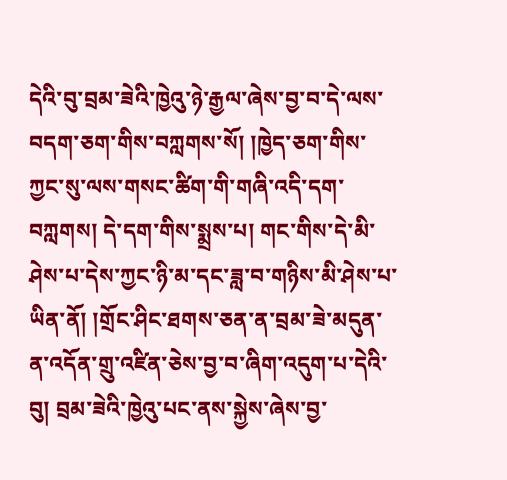དེའི་བུ་བྲམ་ཟེའི་ཁྱེའུ་ཉེ་རྒྱལ་ཞེས་བྱ་བ་དེ་ལས་བདག་ཅག་གིས་བཀླགས་སོ། །ཁྱེད་ཅག་གིས་ཀྱང་སུ་ལས་གསང་ཚིག་གི་གཞི་འདི་དག་བཀླགས། དེ་དག་གིས་སྨྲས་པ། གང་གིས་དེ་མི་ཤེས་པ་དེས་ཀྱང་ཉི་མ་དང་ཟླ་བ་གཉིས་མི་ཤེས་པ་ཡིན་ནོ། །གྲོང་ཤིང་ཐགས་ཅན་ན་བྲམ་ཟེ་མདུན་ན་འདོན་གྲུ་འཛིན་ཅེས་བྱ་བ་ཞིག་འདུག་པ་དེའི་བུ། བྲམ་ཟེའི་ཁྱེའུ་པང་ནས་སྐྱེས་ཞེས་བྱ་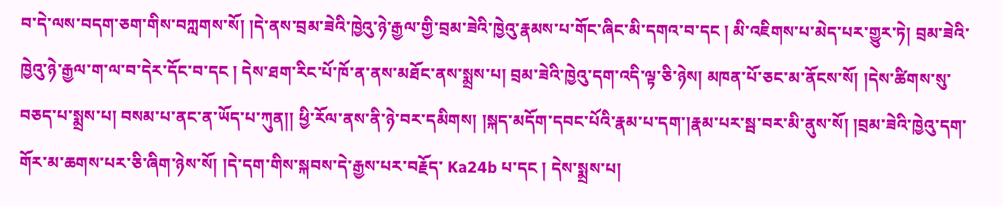བ་དེ་ལས་བདག་ཅག་གིས་བཀླགས་སོ། །དེ་ནས་བྲམ་ཟེའི་ཁྱེའུ་ཉེ་རྒྱལ་གྱི་བྲམ་ཟེའི་ཁྱེའུ་རྣམས་པ་གོང་ཞིང་མི་དགའ་བ་དང ། མི་འཇིགས་པ་མེད་པར་གྱུར་ཏེ། བྲམ་ཟེའི་ཁྱེའུ་ཉེ་རྒྱལ་ག་ལ་བ་དེར་དོང་བ་དང ། དེས་ཐག་རིང་པོ་ཁོ་ན་ནས་མཐོང་ནས་སྨྲས་པ། བྲམ་ཟེའི་ཁྱེའུ་དག་འདི་ལྟ་ཅི་ཉེས། མཁན་པོ་ཅང་མ་ནོངས་སོ། །དེས་ཚིགས་སུ་བཅད་པ་སྨྲས་པ། བསམ་པ་ནང་ན་ཡོད་པ་ཀུན།། ཕྱི་རོལ་ནས་ནི་ཉེ་བར་དམིགས། །སྐད་མདོག་དབང་པོའི་རྣམ་པ་དག་།རྣམ་པར་སྦ་བར་མི་ནུས་སོ། །བྲམ་ཟེའི་ཁྱེའུ་དག་གོར་མ་ཆགས་པར་ཅི་ཞིག་ཉེས་སོ། །དེ་དག་གིས་སྐབས་དེ་རྒྱས་པར་བརྗོད་ Ka24b པ་དང ། དེས་སྨྲས་པ།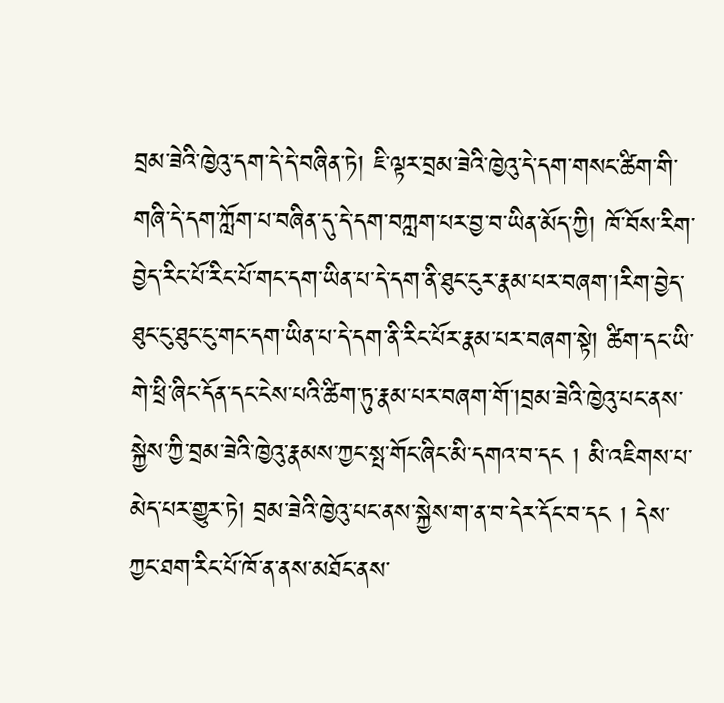བྲམ་ཟེའི་ཁྱེའུ་དག་དེ་དེ་བཞིན་ཏེ། ཇི་ལྟར་བྲམ་ཟེའི་ཁྱེའུ་དེ་དག་གསང་ཚིག་གི་གཞི་དེ་དག་ཀློག་པ་བཞིན་དུ་དེ་དག་བཀླག་པར་བྱ་བ་ཡིན་མོད་ཀྱི། ཁོ་བོས་རིག་བྱེད་རིང་པོ་རིང་པོ་གང་དག་ཡིན་པ་དེ་དག་ནི་ཐུང་ངུར་རྣམ་པར་བཞག་།རིག་བྱེད་ཐུང་ངུ་ཐུང་ངུ་གང་དག་ཡིན་པ་དེ་དག་ནི་རིང་པོར་རྣམ་པར་བཞག་སྟེ། ཚིག་དང་ཡི་གེ་ཕྲི་ཞིང་དོན་དང་ངེས་པའི་ཚིག་ཏུ་རྣམ་པར་བཞག་གོ་།བྲམ་ཟེའི་ཁྱེའུ་པང་ནས་སྐྱེས་ཀྱི་བྲམ་ཟེའི་ཁྱེའུ་རྣམས་ཀྱང་སྤ་གོང་ཞིང་མི་དགའ་བ་དང ། མི་འཇིགས་པ་མེད་པར་གྱུར་ཏེ། བྲམ་ཟེའི་ཁྱེའུ་པང་ནས་སྐྱེས་ག་ན་བ་དེར་དོང་བ་དང ། དེས་ཀྱང་ཐག་རིང་པོ་ཁོ་ན་ནས་མཐོང་ནས་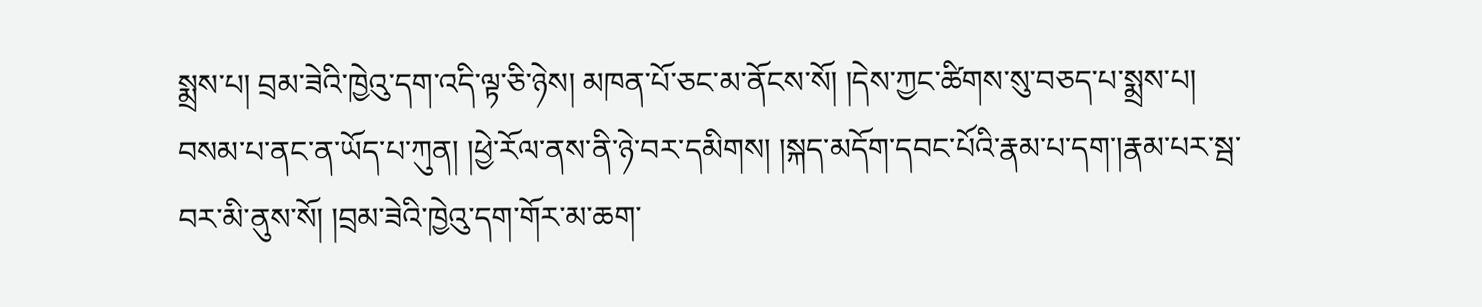སྨྲས་པ། བྲམ་ཟེའི་ཁྱེའུ་དག་འདི་ལྟ་ཅི་ཉེས། མཁན་པོ་ཅང་མ་ནོངས་སོ། །དེས་ཀྱང་ཚིགས་སུ་བཅད་པ་སྨྲས་པ། བསམ་པ་ནང་ན་ཡོད་པ་ཀུན། །ཕྱེ་རོལ་ནས་ནི་ཉེ་བར་དམིགས། །སྐད་མདོག་དབང་པོའི་རྣམ་པ་དག་།རྣམ་པར་སྦ་བར་མི་ནུས་སོ། །བྲམ་ཟེའི་ཁྱེའུ་དག་གོར་མ་ཆག་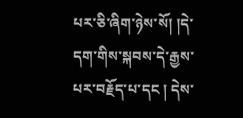པར་ཅི་ཞིག་ཉེས་སོ། །དེ་དག་གིས་སྐབས་དེ་རྒྱས་པར་བརྗོད་པ་དང ། དེས་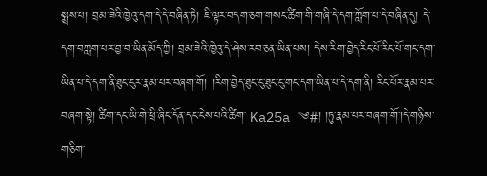སྨྲས་པ། བྲམ་ཟེའི་ཁྱེའུ་དག་དེ་དེ་བཞིན་ཏེ། ཇི་ལྟར་བདག་ཅག་གསང་ཚིག་གི་གཞི་དེ་དག་ཀློག་པ་དེ་བཞིན་དུ། དེ་དག་བཀླག་པར་བྱ་བ་ཡིན་མོད་ཀྱི། བྲམ་ཟེའི་ཁྱེའུ་དེ་ཤེས་རབ་ཅན་ཡིན་པས། དེས་རིག་བྱེད་རིང་པོ་རིང་པོ་གང་དག་ཡིན་པ་དེ་དག་ནི་ཐུང་ངུར་རྣམ་པར་བཞག་གོ། །རིག་བྱེད་ཐུང་ངུ་ཐུང་ངུ་གང་དག་ཡིན་པ་དེ་དག་ནི། རིང་པོར་རྣམ་པར་བཞག་སྟེ། ཚིག་དང་ཡི་གེ་ཕྲི་ཞིང་དོན་དང་ངེས་པའི་ཚིག་ Ka25a ༄#། །ཏུ་རྣམ་པར་བཞག་གོ་།དེ་གཉིས་གཅིག་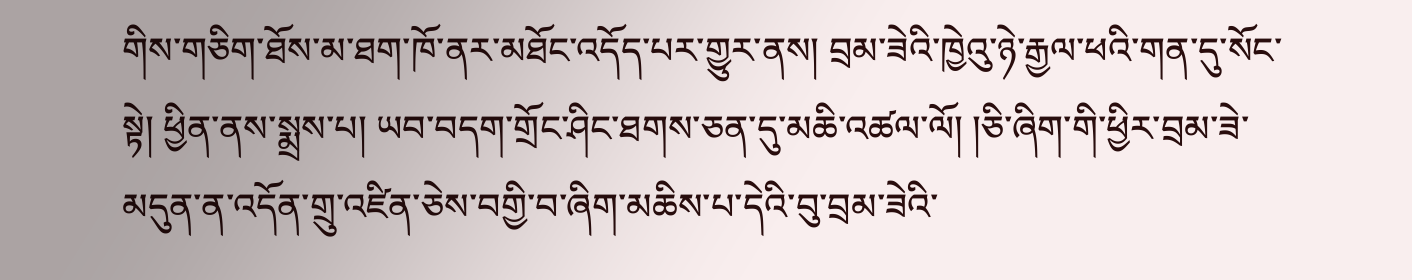གིས་གཅིག་ཐོས་མ་ཐག་ཁོ་ནར་མཐོང་འདོད་པར་གྱུར་ནས། བྲམ་ཟེའི་ཁྱེའུ་ཉེ་རྒྱལ་ཕའི་གན་དུ་སོང་སྟེ། ཕྱིན་ནས་སྨྲས་པ། ཡབ་བདག་གྲོང་ཤིང་ཐགས་ཅན་དུ་མཆི་འཚལ་ལོ། །ཅི་ཞིག་གི་ཕྱིར་བྲམ་ཟེ་མདུན་ན་འདོན་གྲུ་འཛིན་ཅེས་བགྱི་བ་ཞིག་མཆིས་པ་དེའི་བུ་བྲམ་ཟེའི་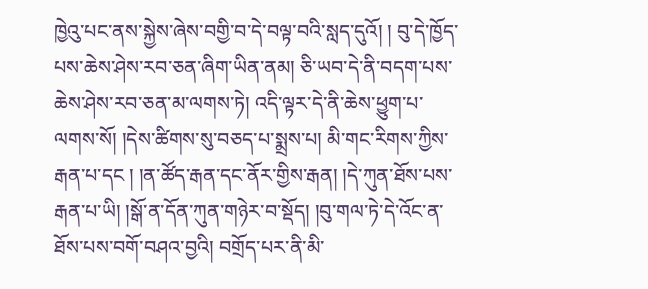ཁྱེའུ་པང་ནས་སྐྱེས་ཞེས་བགྱི་བ་དེ་བལྟ་བའི་སླད་དུའོ། ། བུ་དེ་ཁྱོད་པས་ཆེས་ཤེས་རབ་ཅན་ཞིག་ཡིན་ནམ། ཅི་ཡབ་དེ་ནི་བདག་པས་ཆེས་ཤེས་རབ་ཅན་མ་ལགས་ཏེ། འདི་ལྟར་དེ་ནི་ཆེས་ཕྱུག་པ་ལགས་སོ། །དེས་ཚིགས་སུ་བཅད་པ་སྨྲས་པ། མི་གང་རིགས་ཀྱིས་རྒན་པ་དང ། །ན་ཚོད་རྒན་དང་ནོར་གྱིས་རྒན། །དེ་ཀུན་ཐོས་པས་རྒན་པ་ཡི། །སྒོ་ན་དོན་ཀུན་གཉེར་བ་སྡོད། །བུ་གལ་ཏེ་དེ་འོང་ན་ཐོས་པས་བགོ་བཤའ་བྱའི། བགྲོད་པར་ནི་མི་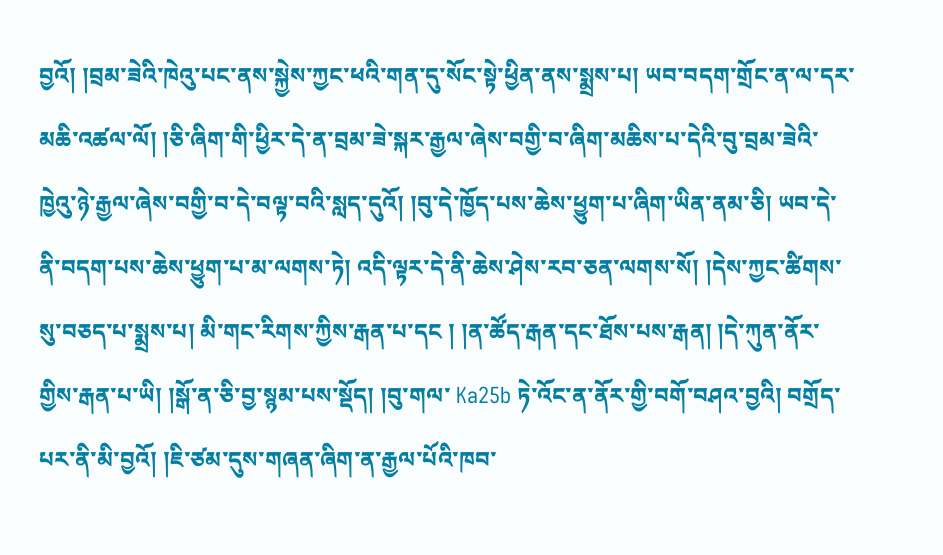བྱའོ། །བྲམ་ཟེའི་ཁེའུ་པང་ནས་སྐྱེས་ཀྱང་ཕའི་གན་དུ་སོང་སྟེ་ཕྱིན་ནས་སྨྲས་པ། ཡབ་བདག་གྲོང་ན་ལ་དར་མཆི་འཚལ་ལོ། །ཅི་ཞིག་གི་ཕྱིར་དེ་ན་བྲམ་ཟེ་སྐར་རྒྱལ་ཞེས་བགྱི་བ་ཞིག་མཆིས་པ་དེའི་བུ་བྲམ་ཟེའི་ཁྱེའུ་ཉེ་རྒྱལ་ཞེས་བགྱི་བ་དེ་བལྟ་བའི་སླད་དུའོ། །བུ་དེ་ཁྱོད་པས་ཆེས་ཕྱུག་པ་ཞིག་ཡིན་ནམ་ཅི། ཡབ་དེ་ནི་བདག་པས་ཆེས་ཕྱུག་པ་མ་ལགས་ཏེ། འདི་ལྟར་དེ་ནི་ཆེས་ཤེས་རབ་ཅན་ལགས་སོ། །དེས་ཀྱང་ཚིགས་སུ་བཅད་པ་སྨྲས་པ། མི་གང་རིགས་ཀྱིས་རྒན་པ་དང ། །ན་ཚོད་རྒན་དང་ཐོས་པས་རྒན། །དེ་ཀུན་ནོར་གྱིས་རྒན་པ་ཡི། །སྒོ་ན་ཅི་བྱ་སྙམ་པས་སྡོད། །བུ་གལ་ Ka25b ཏེ་འོང་ན་ནོར་གྱི་བགོ་བཤའ་བྱའི། བགྲོད་པར་ནི་མི་བྱའོ། །ཇི་ཙམ་དུས་གཞན་ཞིག་ན་རྒྱལ་པོའི་ཁབ་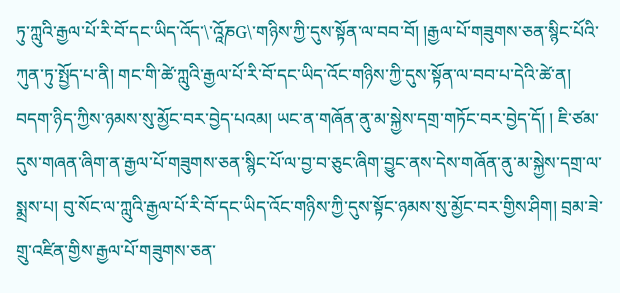ཏུ་ཀླུའི་རྒྱལ་པོ་རི་བོ་དང་ཡིད་འོད་\་འཱོཎG\་གཉིས་ཀྱི་དུས་སྟོན་ལ་བབ་བོ། །རྒྱལ་པོ་གཟུགས་ཅན་སྙིང་པོའི་ཀུན་ཏུ་སྤྱོད་པ་ནི། གང་གི་ཚེ་ཀླུའི་རྒྱལ་པོ་རི་བོ་དང་ཡིད་འོང་གཉིས་ཀྱི་དུས་སྟོན་ལ་བབ་པ་དེའི་ཚེ་ན། བདག་ཉིད་ཀྱིས་ཉམས་སུ་མྱོང་བར་བྱེད་པའམ། ཡང་ན་གཞོན་ནུ་མ་སྐྱེས་དགྲ་གཏོང་བར་བྱེད་དོ། ། ཇི་ཙམ་དུས་གཞན་ཞིག་ན་རྒྱལ་པོ་གཟུགས་ཅན་སྙིང་པོ་ལ་བྱ་བ་ཅུང་ཞིག་བྱུང་ནས་དེས་གཞོན་ནུ་མ་སྐྱེས་དགྲ་ལ་སྨྲས་པ། བུ་སོང་ལ་ཀླུའི་རྒྱལ་པོ་རི་བོ་དང་ཡིད་འོང་གཉིས་ཀྱི་དུས་སྟོང་ཉམས་སུ་མྱོང་བར་གྱིས་ཤིག། བྲམ་ཟེ་གྲུ་འཛིན་གྱིས་རྒྱལ་པོ་གཟུགས་ཅན་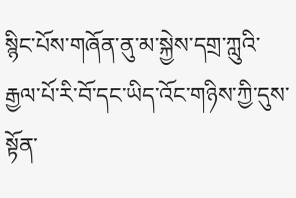སྙིང་པོས་གཞོན་ནུ་མ་སྐྱེས་དགྲ་ཀླུའི་རྒྱལ་པོ་རི་བོ་དང་ཡིད་འོང་གཉིས་ཀྱི་དུས་སྟོན་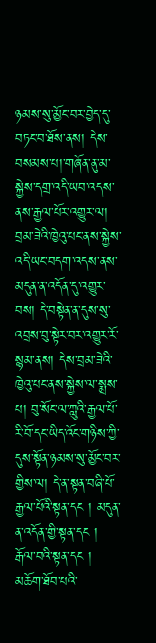ཉམས་སུ་མྱོང་བར་བྱེད་དུ་བཏང་བ་ཐོས་ནས། དེས་བསམས་པ།་གཞོན་ནུ་མ་སྐྱེས་དགྲ་འདི་ཡབ་འདས་ནས་རྒྱལ་པོར་འགྱུར་ལ། བྲམ་ཟེའི་ཁྱེའུ་པང་ནས་སྐྱེས་འདི་ཡང་བདག་འདས་ནས་མདུན་ན་འདོན་དུ་འགྱུར་བས། དེ་བསྟེན་ན་དུས་སུ་འབྲས་བུ་སྟེར་བར་འགྱུར་རོ་སྙམ་ནས། དེས་བྲམ་ཟེའི་ཁྱེའུ་པང་ནས་སྐྱེས་ལ་སྨྲས་པ། བུ་སོང་ལ་ཀླུའི་རྒྱལ་པོ་རི་བོ་དང་ཡིད་འོང་གཉིས་ཀྱི་དུས་སྟོན་ཉམས་སུ་མྱོང་བར་གྱིས་ལ། དེ་ན་སྟན་བཞི་པོ་རྒྱལ་པོའི་སྟན་དང ། མདུན་ན་འདོན་གྱི་སྟན་དང ། རྒོལ་བའི་སྟན་དང ། མཆོག་ཐོབ་པའི་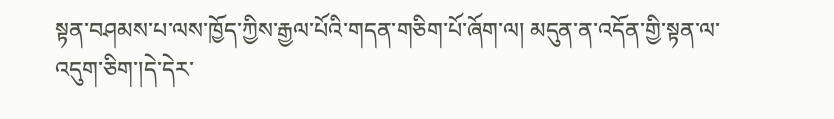སྟན་བཤམས་པ་ལས་ཁྱོད་ཀྱིས་རྒྱལ་པོའི་གདན་གཅིག་པོ་ཞོག་ལ། མདུན་ན་འདོན་གྱི་སྟན་ལ་འདུག་ཅིག་།དེ་དེར་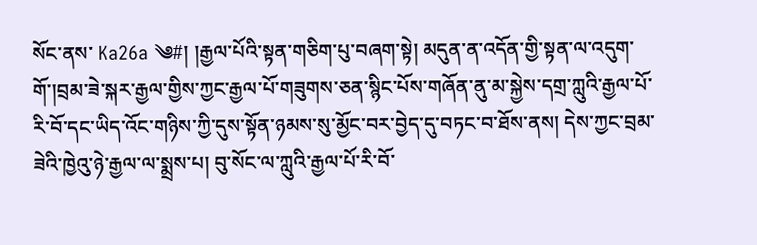སོང་ནས་ Ka26a ༄#། །རྒྱལ་པོའི་སྟན་གཅིག་པུ་བཞག་སྟེ། མདུན་ན་འདོན་གྱི་སྟན་ལ་འདུག་གོ་།བྲམ་ཟེ་སྐར་རྒྱལ་གྱིས་ཀྱང་རྒྱལ་པོ་གཟུགས་ཅན་སྙིང་པོས་གཞོན་ནུ་མ་སྐྱེས་དགྲ་ཀླུའི་རྒྱལ་པོ་རི་བོ་དང་ཡིད་འོང་གཉིས་ཀྱི་དུས་སྟོན་ཉམས་སུ་མྱོང་བར་བྱེད་དུ་བཏང་བ་ཐོས་ནས། དེས་ཀྱང་བྲམ་ཟེའི་ཁྱེའུ་ཉེ་རྒྱལ་ལ་སྨྲས་པ། བུ་སོང་ལ་ཀླུའི་རྒྱལ་པོ་རི་བོ་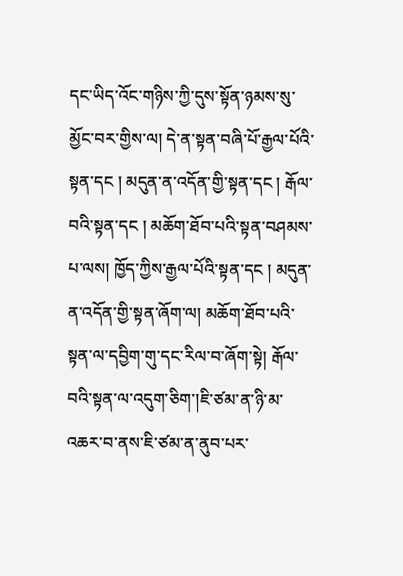དང་ཡིད་འོང་གཉིས་ཀྱི་དུས་སྟོན་ཉམས་སུ་མྱོང་བར་གྱིས་ལ། དེ་ན་སྟན་བཞི་པོ་རྒྱལ་པོའི་སྟན་དང ། མདུན་ན་འདོན་གྱི་སྟན་དང ། རྒོལ་བའི་སྟན་དང ། མཆོག་ཐོབ་པའི་སྟན་བཤམས་པ་ལས། ཁྱོད་ཀྱིས་རྒྱལ་པོའི་སྟན་དང ། མདུན་ན་འདོན་གྱི་སྟན་ཞོག་ལ། མཆོག་ཐོབ་པའི་སྟན་ལ་དབྱིག་གུ་དང་རིལ་བ་ཞོག་སྟེ། རྒོལ་བའི་སྟན་ལ་འདུག་ཅིག་།ཇི་ཙམ་ན་ཉི་མ་འཆར་བ་ནས་ཇི་ཙམ་ན་ནུབ་པར་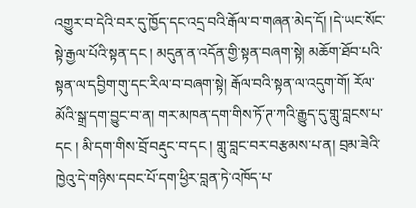འགྱུར་བ་དེའི་བར་དུ་ཁྱོད་དང་འདྲ་བའི་རྒོལ་བ་གཞན་མེད་དོ། །དེ་ཡང་སོང་སྟེ་རྒྱལ་པོའི་སྟན་དང ། མདུན་ན་འདོན་གྱི་སྟན་བཞག་སྟེ། མཆོག་ཐོབ་པའི་སྟན་ལ་དབྱིག་གུ་དང་རིལ་བ་བཞག་སྟེ། རྒོལ་བའི་སྟན་ལ་འདུག་གོ། རོལ་མོའི་སྒྲ་དག་བྱུང་བ་ན། གར་མཁན་དག་གིས་ཏོ་ཊ་ཀའི་རྒྱུད་དུ་གླུ་བླངས་པ་དང ། མི་དག་གིས་བྲོ་བརྡུང་བ་དང ། གླུ་བླང་བར་བརྩམས་པ་ན། བྲམ་ཟེའི་ཁྱེའུ་དེ་གཉིས་དབང་པོ་དག་ཕྱིར་བླན་ཏེ་འཁོད་པ་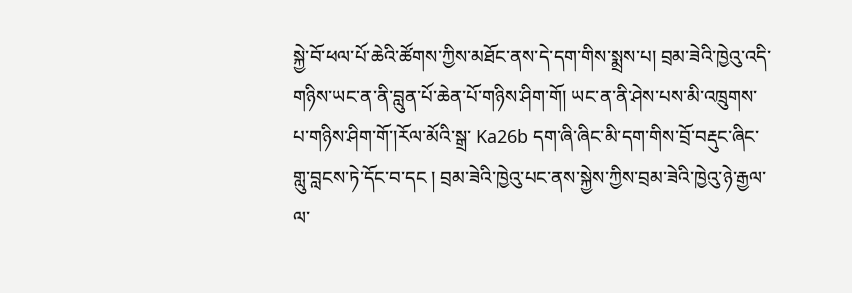སྐྱེ་བོ་ཕལ་པོ་ཆེའི་ཚོགས་ཀྱིས་མཐོང་ནས་དེ་དག་གིས་སྨྲས་པ། བྲམ་ཟེའི་ཁྱེའུ་འདི་གཉིས་ཡང་ན་ནི་བླུན་པོ་ཆེན་པོ་གཉིས་ཤིག་གོ། ཡང་ན་ནི་ཤེས་པས་མི་འཁྲུགས་པ་གཉིས་ཤིག་གོ་།རོལ་མོའི་སྒྲ་ Ka26b དག་ཞི་ཞིང་མི་དག་གིས་བྲོ་བརྡུང་ཞིང་གླུ་བླངས་ཏེ་དོང་བ་དང ། བྲམ་ཟེའི་ཁྱེའུ་པང་ནས་སྐྱེས་ཀྱིས་བྲམ་ཟེའི་ཁྱེའུ་ཉེ་རྒྱལ་ལ་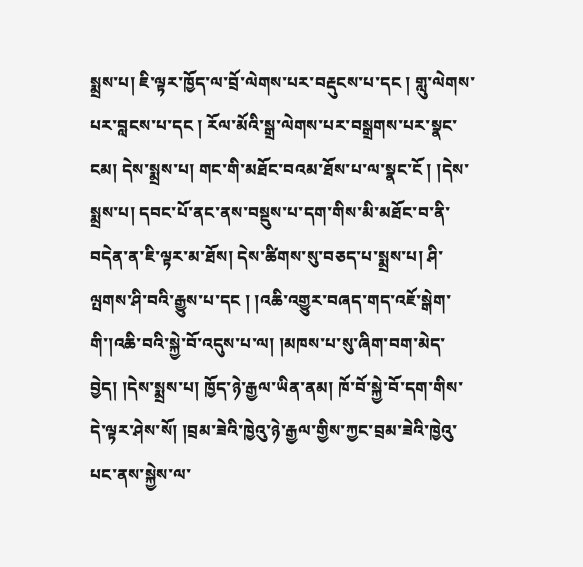སྨྲས་པ། ཇི་ལྟར་ཁྱོད་ལ་བྲོ་ལེགས་པར་བརྡུངས་པ་དང ། གླུ་ལེགས་པར་བླངས་པ་དང ། རོལ་མོའི་སྒྲ་ལེགས་པར་བསྒྲགས་པར་སྣང་ངམ། དེས་སྨྲས་པ། གང་གི་མཐོང་བའམ་ཐོས་པ་ལ་སྣང་ངོ ། །དེས་སྨྲས་པ། དབང་པོ་ནང་ནས་བསྡུས་པ་དག་གིས་མི་མཐོང་བ་ནི་བདེན་ན་ཇི་ལྟར་མ་ཐོས། དེས་ཚིགས་སུ་བཅད་པ་སྨྲས་པ། ཤི་ལྤགས་ཤི་བའི་རྒྱུས་པ་དང ། །འཆི་འགྱུར་བཞད་གད་འཇོ་སྒེག་གི་།འཆི་བའི་སྐྱེ་བོ་འདུས་པ་ལ། །མཁས་པ་སུ་ཞིག་བག་མེད་བྱེད། །དེས་སྨྲས་པ། ཁྱོད་ཉེ་རྒྱལ་ཡིན་ནམ། ཁོ་བོ་སྐྱེ་བོ་དག་གིས་དེ་ལྟར་ཤེས་སོ། །བྲམ་ཟེའི་ཁྱེའུ་ཉེ་རྒྱལ་གྱིས་ཀྱང་བྲམ་ཟེའི་ཁྱེའུ་པང་ནས་སྐྱེས་ལ་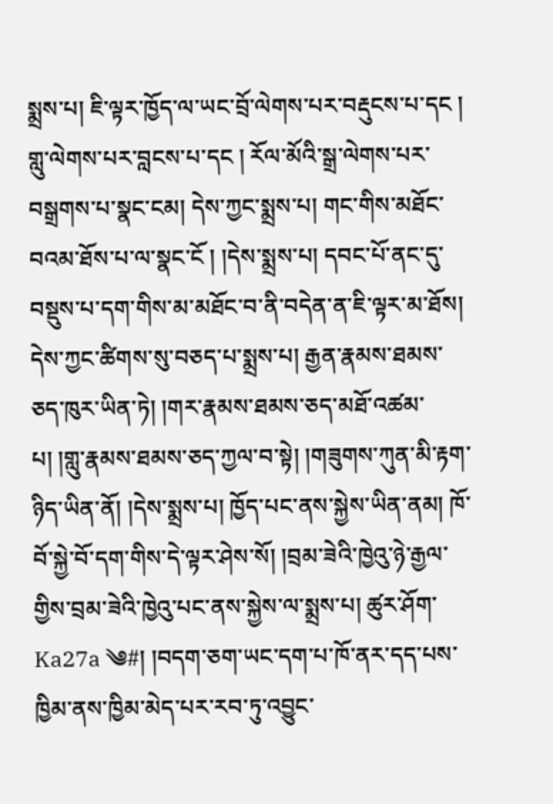སྨྲས་པ། ཇི་ལྟར་ཁྱོད་ལ་ཡང་བྲོ་ལེགས་པར་བརྡུངས་པ་དང ། གླུ་ལེགས་པར་བླངས་པ་དང ། རོལ་མོའི་སྒྲ་ལེགས་པར་བསྒྲགས་པ་སྣང་ངམ། དེས་ཀྱང་སྨྲས་པ། གང་གིས་མཐོང་བའམ་ཐོས་པ་ལ་སྣང་ངོ ། །དེས་སྨྲས་པ། དབང་པོ་ནང་དུ་བསྡུས་པ་དག་གིས་མ་མཐོང་བ་ནི་བདེན་ན་ཇི་ལྟར་མ་ཐོས། དེས་ཀྱང་ཚིགས་སུ་བཅད་པ་སྨྲས་པ། རྒྱན་རྣམས་ཐམས་ཅད་ཁུར་ཡིན་ཏེ། །གར་རྣམས་ཐམས་ཅད་མཐོ་འཚམ་པ། །གླུ་རྣམས་ཐམས་ཅད་ཀྱལ་བ་སྟེ། །གཟུགས་ཀུན་མི་རྟག་ཉིད་ཡིན་ནོ། །དེས་སྨྲས་པ། ཁྱོད་པང་ནས་སྐྱེས་ཡིན་ནམ། ཁོ་བོ་སྐྱེ་བོ་དག་གིས་དེ་ལྟར་ཤེས་སོ། །བྲམ་ཟེའི་ཁྱེའུ་ཉེ་རྒྱལ་གྱིས་བྲམ་ཟེའི་ཁྱེའུ་པང་ནས་སྐྱེས་ལ་སྨྲས་པ། ཚུར་ཤོག་ Ka27a ༄#། །བདག་ཅག་ཡང་དག་པ་ཁོ་ནར་དད་པས་ཁྱིམ་ནས་ཁྱིམ་མེད་པར་རབ་ཏུ་འབྱུང་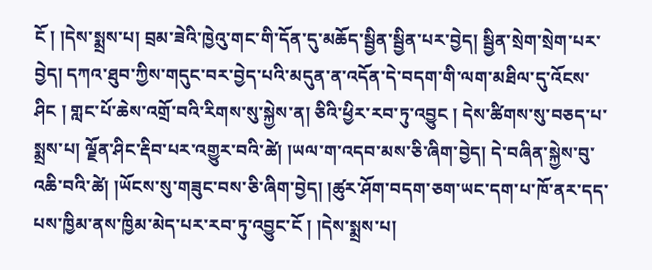ངོ ། །དེས་སྨྲས་པ། བྲམ་ཟེའི་ཁྱེའུ་གང་གི་དོན་དུ་མཆོད་སྦྱིན་སྦྱིན་པར་བྱེད། སྦྱིན་སྲེག་སྲེག་པར་བྱེད། དཀའ་ཐུབ་ཀྱིས་གདུང་བར་བྱེད་པའི་མདུན་ན་འདོན་དེ་བདག་གི་ལག་མཐིལ་དུ་འོངས་ཤིང ། གླང་པོ་ཆེས་འགྲོ་བའི་རིགས་སུ་སྐྱེས་ན། ཅིའི་ཕྱིར་རབ་ཏུ་འབྱུང ། དེས་ཚིགས་སུ་བཅད་པ་སྨྲས་པ། ལྗོན་ཤིང་རྡིབ་པར་འགྱུར་བའི་ཚེ། །ཡལ་ག་འདབ་མས་ཅི་ཞིག་བྱེད། དེ་བཞིན་སྐྱེས་བུ་འཆི་བའི་ཚེ། །ཡོངས་སུ་གཟུང་བས་ཅི་ཞིག་བྱེད། །ཚུར་ཤོག་བདག་ཅག་ཡང་དག་པ་ཁོ་ནར་དད་པས་ཁྱིམ་ནས་ཁྱིམ་མེད་པར་རབ་ཏུ་འབྱུང་ངོ ། །དེས་སྨྲས་པ།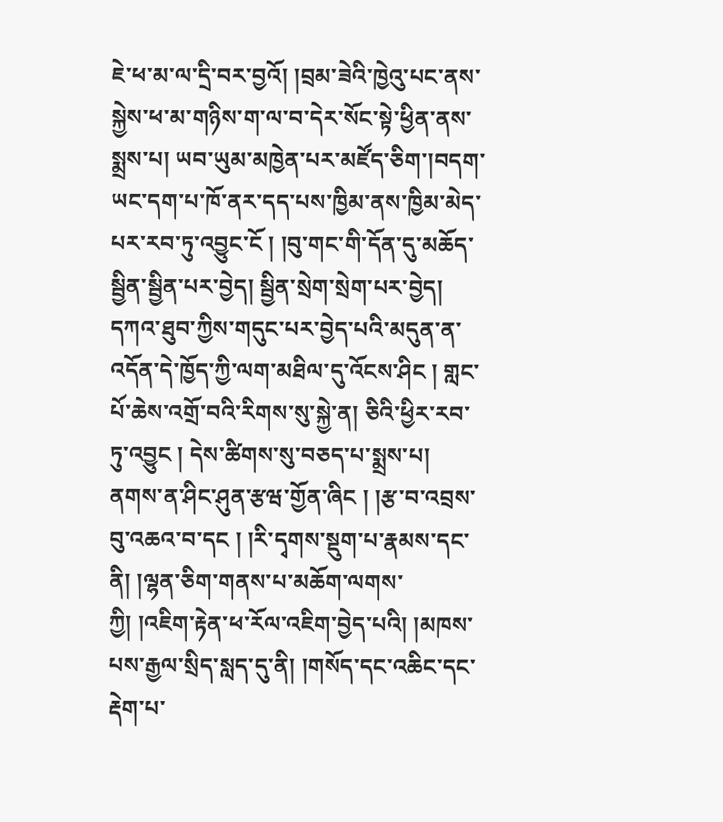ཇེ་ཕ་མ་ལ་དྲི་བར་བྱའོ། །བྲམ་ཟེའི་ཁྱེའུ་པང་ནས་སྐྱེས་ཕ་མ་གཉིས་ག་ལ་བ་དེར་སོང་སྟེ་ཕྱིན་ནས་སྨྲས་པ། ཡབ་ཡུམ་མཁྱེན་པར་མཛོད་ཅིག་།བདག་ཡང་དག་པ་ཁོ་ནར་དད་པས་ཁྱིམ་ནས་ཁྱིམ་མེད་པར་རབ་ཏུ་འབྱུང་ངོ ། །བུ་གང་གི་དོན་དུ་མཆོད་སྦྱིན་སྦྱིན་པར་བྱེད། སྦྱིན་སྲེག་སྲེག་པར་བྱེད། དཀའ་ཐུབ་ཀྱིས་གདུང་པར་བྱེད་པའི་མདུན་ན་འདོན་དེ་ཁྱོད་ཀྱི་ལག་མཐིལ་དུ་འོངས་ཤིང ། གླང་པོ་ཆེས་འགྲོ་བའི་རིགས་སུ་སྐྱེ་ན། ཅིའི་ཕྱིར་རབ་ཏུ་འབྱུང ། དེས་ཚིགས་སུ་བཅད་པ་སྨྲས་པ། ནགས་ན་ཤིང་ཤུན་རྩཝ་གྱོན་ཞིང ། །རྩ་བ་འབྲས་བུ་འཆའ་བ་དང ། །རི་དྭགས་སྡུག་པ་རྣམས་དང་ནི། །ལྷན་ཅིག་གནས་པ་མཆོག་ལགས་ཀྱི། །འཇིག་རྟེན་ཕ་རོལ་འཇིག་བྱེད་པའི། །མཁས་པས་རྒྱལ་སྲིད་སླད་དུ་ནི། །གསོད་དང་འཆིང་དང་རྡེག་པ་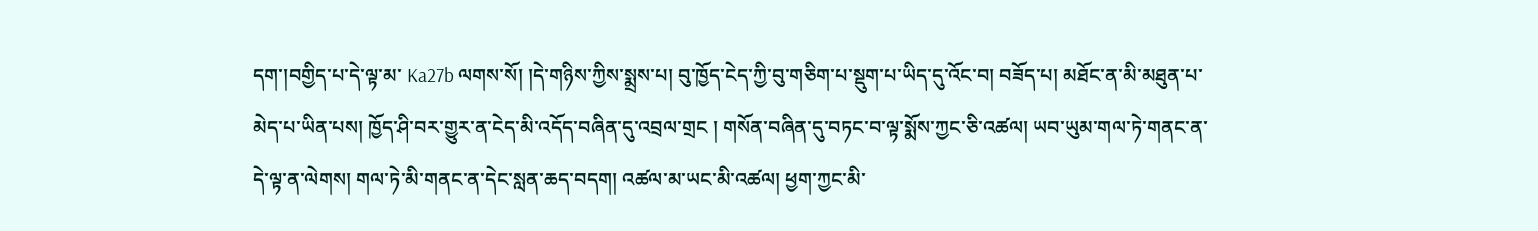དག་།བགྱིད་པ་དེ་ལྟ་མ་ Ka27b ལགས་སོ། །དེ་གཉིས་ཀྱིས་སྨྲས་པ། བུ་ཁྱོད་ངེད་ཀྱི་བུ་གཅིག་པ་སྡུག་པ་ཡིད་དུ་འོང་བ། བཟོད་པ། མཐོང་ན་མི་མཐུན་པ་མེད་པ་ཡིན་པས། ཁྱོད་ཤི་བར་གྱུར་ན་ངེད་མི་འདོད་བཞིན་དུ་འབྲལ་གྲང ། གསོན་བཞིན་དུ་བཏང་བ་ལྟ་སྨོས་ཀྱང་ཅི་འཚལ། ཡབ་ཡུམ་གལ་ཏེ་གནང་ན་དེ་ལྟ་ན་ལེགས། གལ་ཏེ་མི་གནང་ན་དེང་སླན་ཆད་བདག། འཚལ་མ་ཡང་མི་འཚལ། ཕྱག་ཀྱང་མི་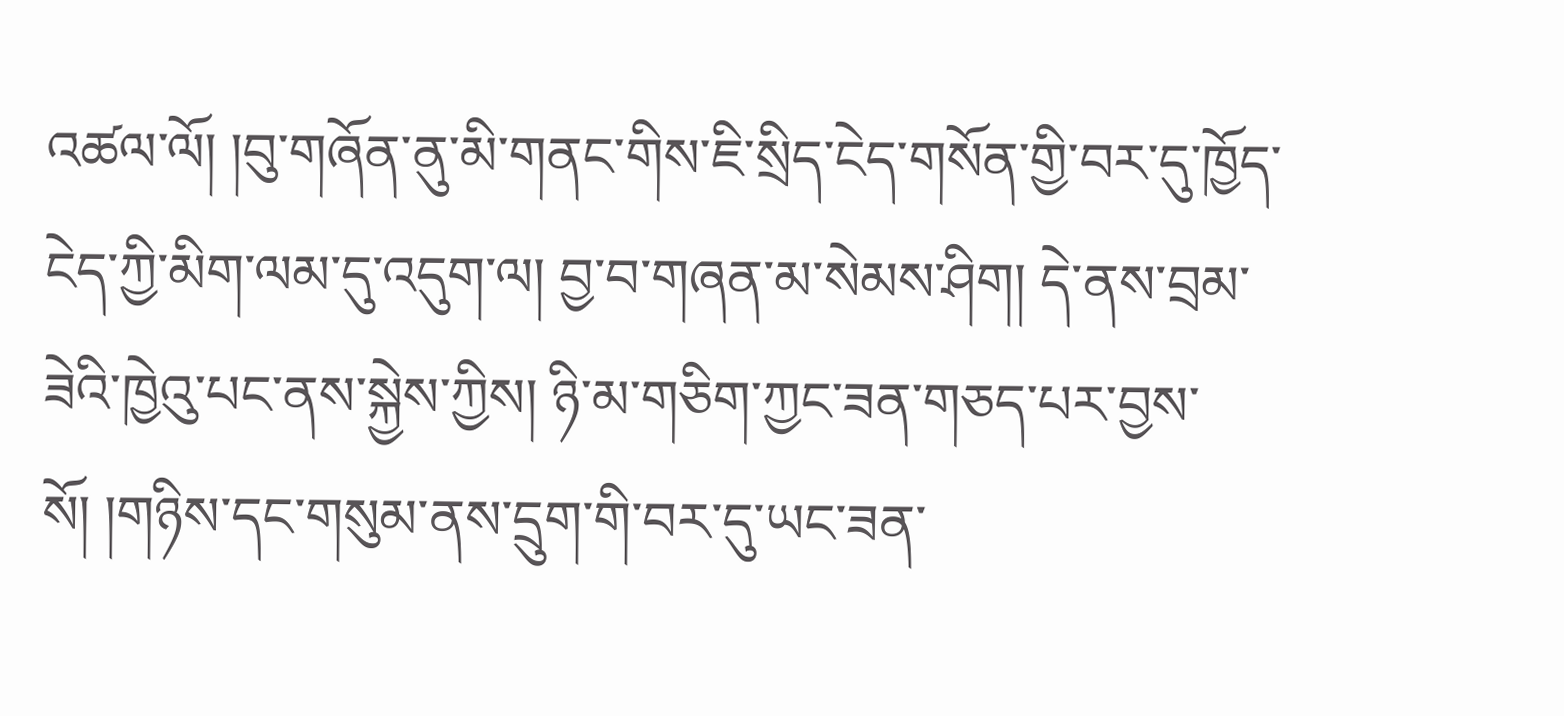འཚལ་ལོ། །བུ་གཞོན་ནུ་མི་གནང་གིས་ཇི་སྲིད་ངེད་གསོན་གྱི་བར་དུ་ཁྱོད་ངེད་ཀྱི་མིག་ལམ་དུ་འདུག་ལ། བྱ་བ་གཞན་མ་སེམས་ཤིག། དེ་ནས་བྲམ་ཟེའི་ཁྱེའུ་པང་ནས་སྐྱེས་ཀྱིས། ཉི་མ་གཅིག་ཀྱང་ཟན་གཅད་པར་བྱས་སོ། །གཉིས་དང་གསུམ་ནས་དྲུག་གི་བར་དུ་ཡང་ཟན་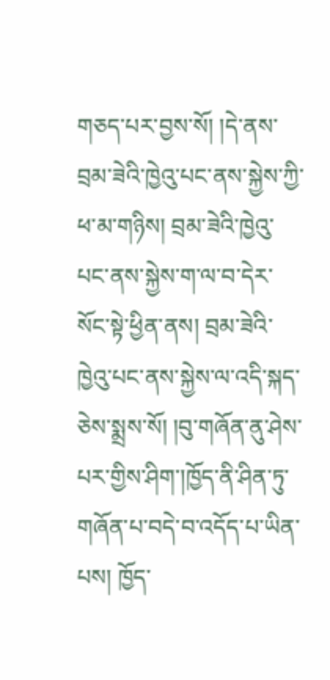གཅད་པར་བྱས་སོ། །དེ་ནས་བྲམ་ཟེའི་ཁྱེའུ་པང་ནས་སྐྱེས་ཀྱི་ཕ་མ་གཉིས། བྲམ་ཟེའི་ཁྱེའུ་པང་ནས་སྐྱེས་ག་ལ་བ་དེར་སོང་སྟེ་ཕྱིན་ནས། བྲམ་ཟེའི་ཁྱེའུ་པང་ནས་སྐྱེས་ལ་འདི་སྐད་ཅེས་སྨྲས་སོ། །བུ་གཞོན་ནུ་ཤེས་པར་གྱིས་ཤིག་།ཁྱོད་ནི་ཤིན་ཏུ་གཞོན་པ་བདེ་བ་འདོད་པ་ཡིན་པས། ཁྱོད་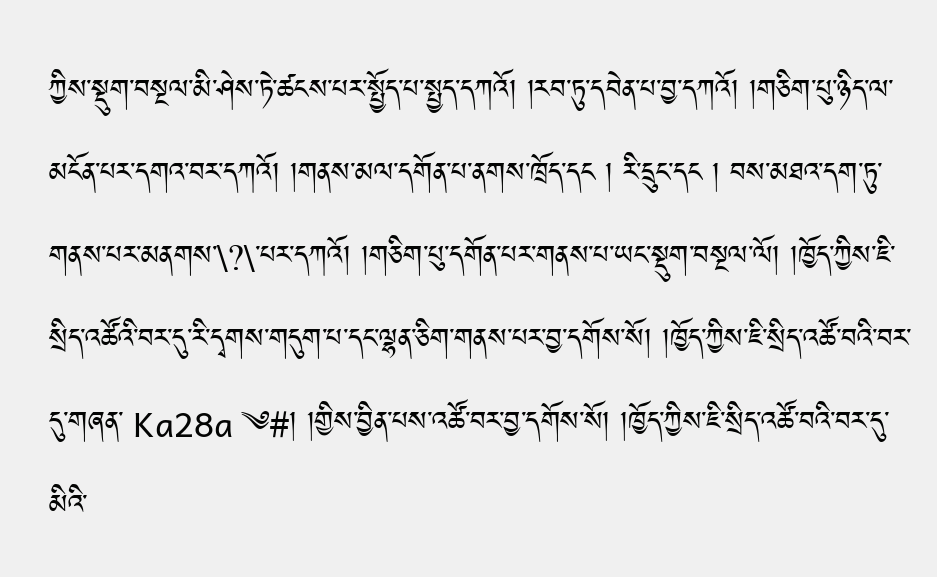ཀྱིས་སྡུག་བསྔལ་མི་ཤེས་ཏེ་ཚངས་པར་སྤྱོད་པ་སྤྱད་དཀའོ། །རབ་ཏུ་དབེན་པ་བྱ་དཀའོ། །གཅིག་པུ་ཉིད་ལ་མངོན་པར་དགའ་བར་དཀའོ། །གནས་མལ་དགོན་པ་ནགས་ཁྲོད་དང ། རི་དྲུང་དང ། བས་མཐའ་དག་ཏུ་གནས་པར་མནགས་\?\་པར་དཀའོ། །གཅིག་པུ་དགོན་པར་གནས་པ་ཡང་སྡུག་བསྔལ་ལོ། །ཁྱོད་ཀྱིས་ཇི་སྲིད་འཚོའི་བར་དུ་རི་དྭགས་གདུག་པ་དང་ལྷན་ཅིག་གནས་པར་བྱ་དགོས་སོ། །ཁྱོད་ཀྱིས་ཇི་སྲིད་འཚོ་བའི་བར་དུ་གཞན་ Ka28a ༄#། །གྱིས་བྱིན་པས་འཚོ་བར་བྱ་དགོས་སོ། །ཁྱོད་ཀྱིས་ཇི་སྲིད་འཚོ་བའི་བར་དུ་མིའི་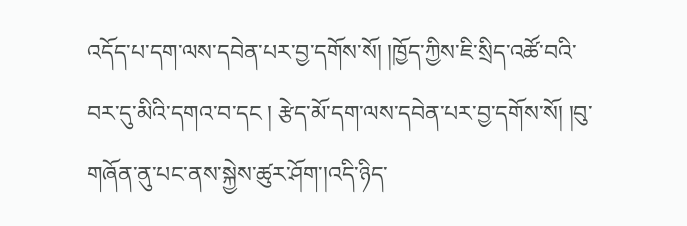འདོད་པ་དག་ལས་དབེན་པར་བྱ་དགོས་སོ། །ཁྱོད་ཀྱིས་ཇི་སྲིད་འཚོ་བའི་བར་དུ་མིའི་དགའ་བ་དང ། རྩེད་མོ་དག་ལས་དབེན་པར་བྱ་དགོས་སོ། །བུ་གཞོན་ནུ་པང་ནས་སྐྱེས་ཚུར་ཤོག་།འདི་ཉིད་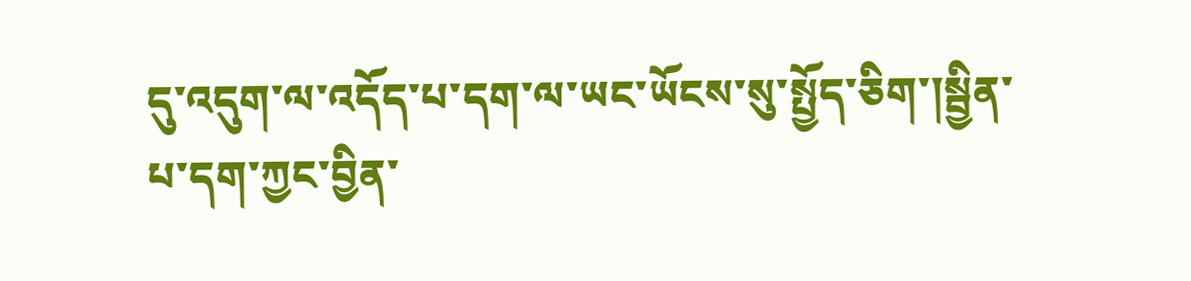དུ་འདུག་ལ་འདོད་པ་དག་ལ་ཡང་ཡོངས་སུ་སྤྱོད་ཅིག་།སྦྱིན་པ་དག་ཀྱང་བྱིན་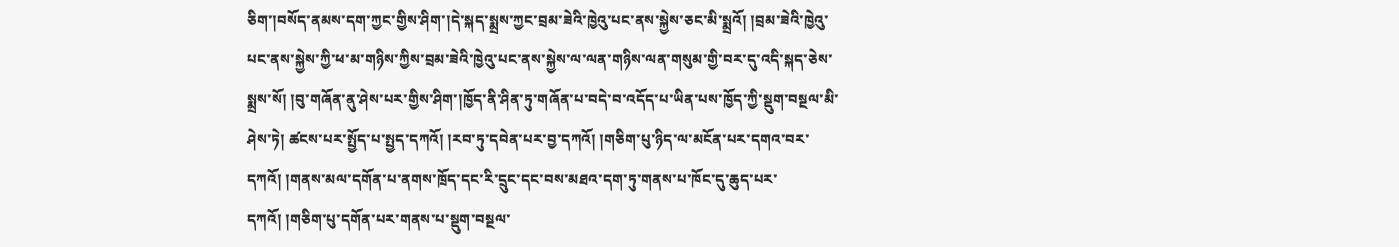ཅིག་།བསོད་ནམས་དག་ཀྱང་གྱིས་ཤིག་།དེ་སྐད་སྨྲས་ཀྱང་བྲམ་ཟེའི་ཁྱེའུ་པང་ནས་སྐྱེས་ཅང་མི་སྨྲའོ། །བྲམ་ཟེའི་ཁྱེའུ་པང་ནས་སྐྱེས་ཀྱི་ཕ་མ་གཉིས་ཀྱིས་བྲམ་ཟེའི་ཁྱེའུ་པང་ནས་སྐྱེས་ལ་ལན་གཉིས་ལན་གསུམ་གྱི་བར་དུ་འདི་སྐད་ཅེས་སྨྲས་སོ། །བུ་གཞོན་ནུ་ཤེས་པར་གྱིས་ཤིག་།ཁྱོད་ནི་ཤིན་ཏུ་གཞོན་པ་བདེ་བ་འདོད་པ་ཡིན་པས་ཁྱོད་ཀྱི་སྡུག་བསྔལ་མི་ཤེས་ཏེ། ཚངས་པར་སྤྱོད་པ་སྤྱད་དཀའོ། །རབ་ཏུ་དབེན་པར་བྱ་དཀའོ། །གཅིག་པུ་ཉིད་ལ་མངོན་པར་དགའ་བར་དཀའོ། །གནས་མལ་དགོན་པ་ནགས་ཁྲོད་དང་རི་དྲུང་དང་བས་མཐའ་དག་ཏུ་གནས་པ་ཁོང་དུ་ཆུད་པར་དཀའོ། །གཅིག་པུ་དགོན་པར་གནས་པ་སྡུག་བསྔལ་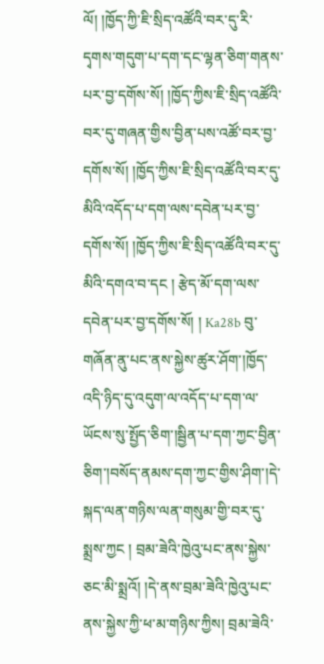ལོ། །ཁྱོད་ཀྱི་ཇི་སྲིད་འཚོའི་བར་དུ་རི་དྭགས་གདུག་པ་དག་དང་ལྷན་ཅིག་གནས་པར་བྱ་དགོས་སོ། །ཁྱོད་ཀྱིས་ཇི་སྲིད་འཚོའི་བར་དུ་གཞན་གྱིས་བྱིན་པས་འཚོ་བར་བྱ་དགོས་སོ། །ཁྱོད་ཀྱིས་ཇི་སྲིད་འཚོའི་བར་དུ་མིའི་འདོད་པ་དག་ལས་དབེན་པར་བྱ་དགོས་སོ། །ཁྱོད་ཀྱིས་ཇི་སྲིད་འཚོའི་བར་དུ་མིའི་དགའ་བ་དང ། རྩེད་མོ་དག་ལས་དབེན་པར་བྱ་དགོས་སོ། ། Ka28b བུ་གཞོན་ནུ་པང་ནས་སྐྱེས་ཚུར་ཤོག་།ཁྱོད་འདི་ཉིད་དུ་འདུག་ལ་འདོད་པ་དག་ལ་ཡོངས་སུ་སྤྱོད་ཅིག་།སྦྱིན་པ་དག་ཀྱང་བྱིན་ཅིག་།བསོད་ནམས་དག་ཀྱང་གྱིས་ཤིག་།དེ་སྐད་ལན་གཉིས་ལན་གསུམ་གྱི་བར་དུ་སྨྲས་ཀྱང ། བྲམ་ཟེའི་ཁྱེའུ་པང་ནས་སྐྱེས་ཅང་མི་སྨྲའོ། །དེ་ནས་བྲམ་ཟེའི་ཁྱེའུ་པང་ནས་སྐྱེས་ཀྱི་ཕ་མ་གཉིས་ཀྱིས། བྲམ་ཟེའི་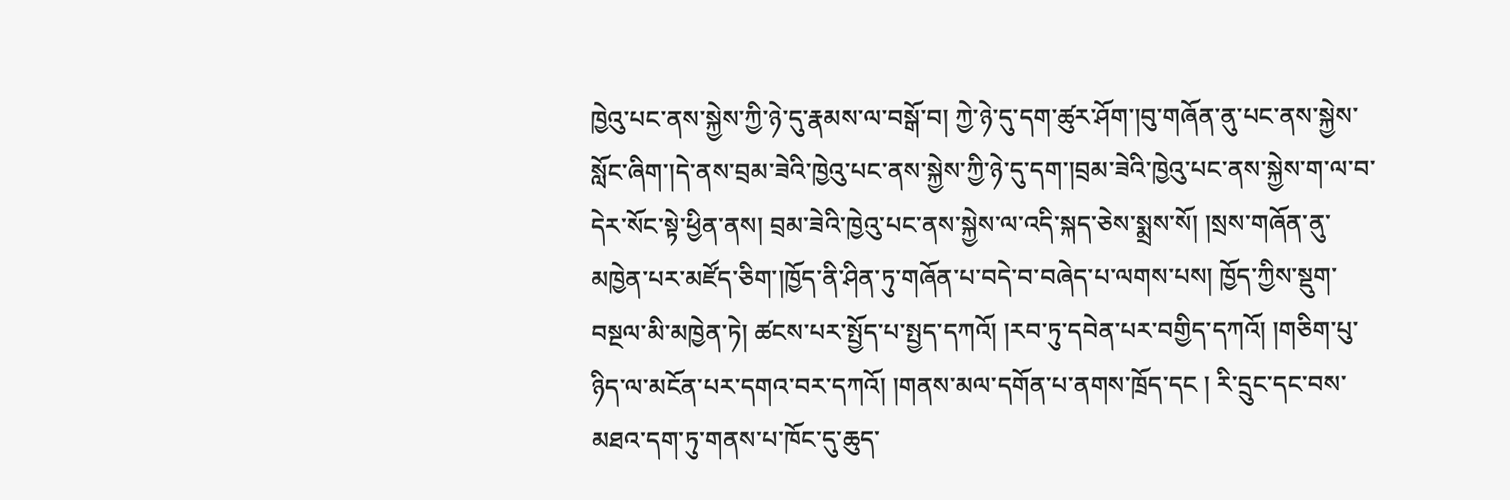ཁྱེའུ་པང་ནས་སྐྱེས་ཀྱི་ཉེ་དུ་རྣམས་ལ་བསྒོ་བ། ཀྱེ་ཉེ་དུ་དག་ཚུར་ཤོག་།བུ་གཞོན་ནུ་པང་ནས་སྐྱེས་སློང་ཞིག་།དེ་ནས་བྲམ་ཟེའི་ཁྱེའུ་པང་ནས་སྐྱེས་ཀྱི་ཉེ་དུ་དག་།བྲམ་ཟེའི་ཁྱེའུ་པང་ནས་སྐྱེས་ག་ལ་བ་དེར་སོང་སྟེ་ཕྱིན་ནས། བྲམ་ཟེའི་ཁྱེའུ་པང་ནས་སྐྱེས་ལ་འདི་སྐད་ཅེས་སྨྲས་སོ། །སྲས་གཞོན་ནུ་མཁྱེན་པར་མཛོད་ཅིག་།ཁྱོད་ནི་ཤིན་ཏུ་གཞོན་པ་བདེ་བ་བཞེད་པ་ལགས་པས། ཁྱོད་ཀྱིས་སྡུག་བསྔལ་མི་མཁྱེན་ཏེ། ཚངས་པར་སྤྱོད་པ་སྤྱད་དཀའོ། །རབ་ཏུ་དབེན་པར་བགྱིད་དཀའོ། །གཅིག་པུ་ཉིད་ལ་མངོན་པར་དགའ་བར་དཀའོ། །གནས་མལ་དགོན་པ་ནགས་ཁྲོད་དང ། རི་དྲུང་དང་བས་མཐའ་དག་ཏུ་གནས་པ་ཁོང་དུ་ཆུད་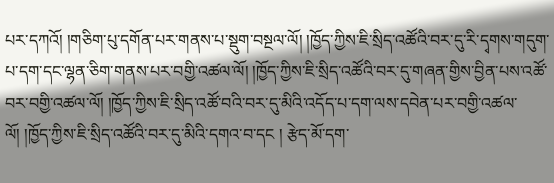པར་དཀའོ། །གཅིག་པུ་དགོན་པར་གནས་པ་སྡུག་བསྔལ་ལོ། །ཁྱོད་ཀྱིས་ཇི་སྲིད་འཚོའི་བར་དུ་རི་དྭགས་གདུག་པ་དག་དང་ལྷན་ཅིག་གནས་པར་བགྱི་འཚལ་ལོ། །ཁྱོད་ཀྱིས་ཇི་སྲིད་འཚོའི་བར་དུ་གཞན་གྱིས་བྱིན་པས་འཚོ་བར་བགྱི་འཚལ་ལོ། །ཁྱོད་ཀྱིས་ཇི་སྲིད་འཚོ་བའི་བར་དུ་མིའི་འདོད་པ་དག་ལས་དབེན་པར་བགྱི་འཚལ་ལོ། །ཁྱོད་ཀྱིས་ཇི་སྲིད་འཚོའི་བར་དུ་མིའི་དགའ་བ་དང ། རྩེད་མོ་དག་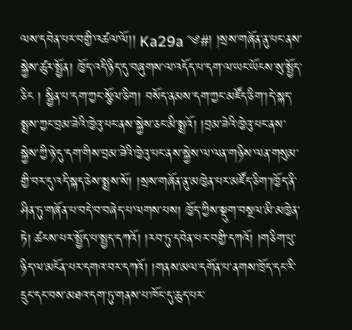ལས་དབེན་པར་བགྱི་འཚལ་ལོ།། Ka29a ༄#། །སྲས་གཞོན་ནུ་པང་ནས་སྐྱེས་ཚུར་སྤྱོན། ཁྱོད་འདི་ཉིད་དུ་བཞུགས་ལ་འདོད་པ་དག་ལ་ཡང་ཡོངས་སུ་སྤྱོད་ཅིང ། སྦྱིན་པ་དག་ཀྱང་སྩོལ་ཅིག། བསོད་ནམས་དག་ཀྱང་མཛོད་ཅིག་།དེ་སྐད་སྨྲས་ཀྱང་བྲམ་ཟེའི་ཁྱེའུ་པང་ནས་སྐྱེས་ཅང་མི་སྨྲའོ། །བྲམ་ཟེའི་ཁྱེའུ་པང་ནས་སྐྱེས་ཀྱི་ཉེ་དུ་དག་གིས་བྲམ་ཟེའི་ཁྱེའུ་པང་ནས་སྐྱེས་ལ་ལན་གཉིས་ལན་གསུམ་གྱི་བར་དུ་འདི་སྐད་ཅེས་སྨྲས་སོ། །སྲས་གཞོན་ནུ་མཁྱེན་པར་མཛོད་ཅིག་།ཁྱོད་ནི་ཤིན་ཏུ་གཞོན་པ་བདེ་བ་བཞེད་པ་ལགས་པས། ཁྱོད་ཀྱིས་སྡུག་བསྔལ་མི་མཁྱེན་ཏེ། ཚངས་པར་སྤྱོད་པ་སྤྱད་དཀའོ། །རབ་ཏུ་དབེན་པར་བགྱི་དཀའོ། །གཅིག་པུ་ཉིད་ལ་མངོན་པར་དགའ་བར་དཀའོ། །གནས་མལ་དགོན་པ་ནགས་ཁྲོད་དང་རི་དྲུང་དང་བས་མཐའ་དག་ཏུ་གནས་པ་ཁོང་དུ་ཆུད་པར་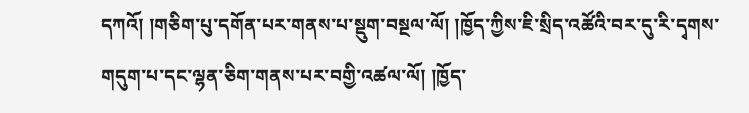དཀའོ། །གཅིག་པུ་དགོན་པར་གནས་པ་སྡུག་བསྔལ་ལོ། །ཁྱོད་ཀྱིས་ཇི་སྲིད་འཚོའི་བར་དུ་རི་དྭགས་གདུག་པ་དང་ལྷན་ཅིག་གནས་པར་བགྱི་འཚལ་ལོ། །ཁྱོད་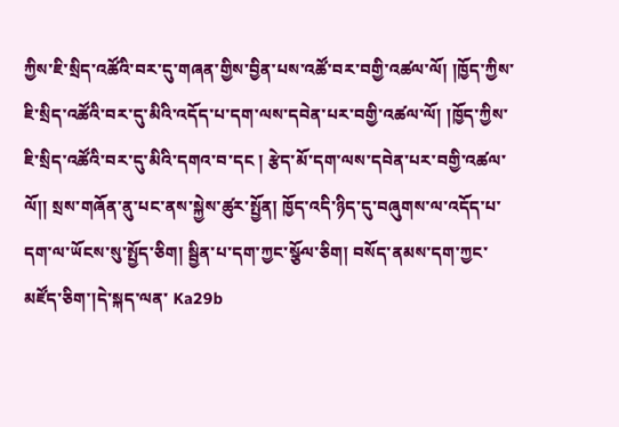ཀྱིས་ཇི་སྲིད་འཚོའི་བར་དུ་གཞན་གྱིས་བྱིན་པས་འཚོ་བར་བགྱི་འཚལ་ལོ། །ཁྱོད་ཀྱིས་ཇི་སྲིད་འཚོའི་བར་དུ་མིའི་འདོད་པ་དག་ལས་དབེན་པར་བགྱི་འཚལ་ལོ། །ཁྱོད་ཀྱིས་ཇི་སྲིད་འཚོའི་བར་དུ་མིའི་དགའ་བ་དང ། རྩེད་མོ་དག་ལས་དབེན་པར་བགྱི་འཚལ་ལོ།། སྲས་གཞོན་ནུ་པང་ནས་སྐྱེས་ཚུར་སྤྱོན། ཁྱོད་འདི་ཉིད་དུ་བཞུགས་ལ་འདོད་པ་དག་ལ་ཡོངས་སུ་སྤྱོད་ཅིག། སྦྱིན་པ་དག་ཀྱང་སྩོལ་ཅིག། བསོད་ནམས་དག་ཀྱང་མཛོད་ཅིག་།དེ་སྐད་ལན་ Ka29b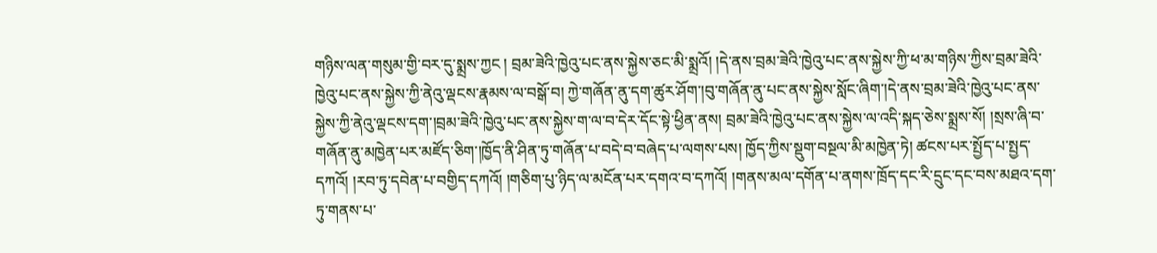གཉིས་ལན་གསུམ་གྱི་བར་དུ་སྨྲས་ཀྱང ། བྲམ་ཟེའི་ཁྱེའུ་པང་ནས་སྐྱེས་ཅང་མི་སྨྲའོ། །དེ་ནས་བྲམ་ཟེའི་ཁྱེའུ་པང་ནས་སྐྱེས་ཀྱི་ཕ་མ་གཉིས་ཀྱིས་བྲམ་ཟེའི་ཁྱེའུ་པང་ནས་སྐྱེས་ཀྱི་ནེའུ་ལྡངས་རྣམས་ལ་བསྒོ་བ། ཀྱེ་གཞོན་ནུ་དག་ཚུར་ཤོག་།བུ་གཞོན་ནུ་པང་ནས་སྐྱེས་སློང་ཞིག་།དེ་ནས་བྲམ་ཟེའི་ཁྱེའུ་པང་ནས་སྐྱེས་ཀྱི་ནེའུ་ལྡངས་དག་།བྲམ་ཟེའི་ཁྱེའུ་པང་ནས་སྐྱེས་ག་ལ་བ་དེར་དོང་སྟེ་ཕྱིན་ནས། བྲམ་ཟེའི་ཁྱེའུ་པང་ནས་སྐྱེས་ལ་འདི་སྐད་ཅེས་སྨྲས་སོ། །སྲས་ཞི་བ་གཞོན་ནུ་མཁྱེན་པར་མཛོད་ཅིག་།ཁྱོད་ནི་ཤིན་ཏུ་གཞོན་པ་བདེ་བ་བཞེད་པ་ལགས་པས། ཁྱོད་ཀྱིས་སྡུག་བསྔལ་མི་མཁྱེན་ཏེ། ཚངས་པར་སྤྱོད་པ་སྤྱད་དཀའོ། །རབ་ཏུ་དབེན་པ་བགྱིད་དཀའོ། །གཅིག་པུ་ཉིད་ལ་མངོན་པར་དགའ་བ་དཀའོ། །གནས་མལ་དགོན་པ་ནགས་ཁྲོད་དང་རི་དྲུང་དང་བས་མཐའ་དག་ཏུ་གནས་པ་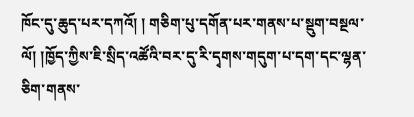ཁོང་དུ་ཆུད་པར་དཀའོ། ། གཅིག་པུ་དགོན་པར་གནས་པ་སྡུག་བསྔལ་ལོ། །ཁྱོད་ཀྱིས་ཇི་སྲིད་འཚོའི་བར་དུ་རི་དྭགས་གདུག་པ་དག་དང་ལྷན་ཅིག་གནས་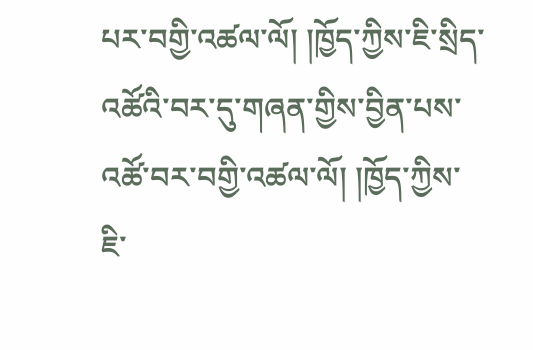པར་བགྱི་འཚལ་ལོ། །ཁྱོད་ཀྱིས་ཇི་སྲིད་འཚོའི་བར་དུ་གཞན་གྱིས་བྱིན་པས་འཚོ་བར་བགྱི་འཚལ་ལོ། །ཁྱོད་ཀྱིས་ཇི་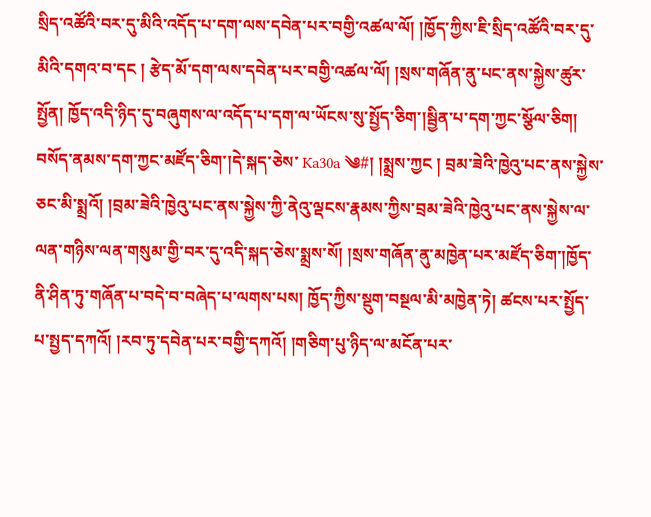སྲིད་འཚོའི་བར་དུ་མིའི་འདོད་པ་དག་ལས་དབེན་པར་བགྱི་འཚལ་ལོ། །ཁྱོད་ཀྱིས་ཇི་སྲིད་འཚོའི་བར་དུ་མིའི་དགའ་བ་དང ། རྩེད་མོ་དག་ལས་དབེན་པར་བགྱི་འཚལ་ལོ། །སྲས་གཞོན་ནུ་པང་ནས་སྐྱེས་ཚུར་སྤྱོན། ཁྱོད་འདི་ཉིད་དུ་བཞུགས་ལ་འདོད་པ་དག་ལ་ཡོངས་སུ་སྤྱོད་ཅིག་།སྦྱིན་པ་དག་ཀྱང་སྩོལ་ཅིག། བསོད་ནམས་དག་ཀྱང་མཛོད་ཅིག་།དེ་སྐད་ཅེས་ Ka30a ༄#། །སྨྲས་ཀྱང ། བྲམ་ཟེའི་ཁྱེའུ་པང་ནས་སྐྱེས་ཅང་མི་སྨྲའོ། །བྲམ་ཟེའི་ཁྱེའུ་པང་ནས་སྐྱེས་ཀྱི་ནེའུ་ལྡངས་རྣམས་ཀྱིས་བྲམ་ཟེའི་ཁྱེའུ་པང་ནས་སྐྱེས་ལ་ལན་གཉིས་ལན་གསུམ་གྱི་བར་དུ་འདི་སྐད་ཅེས་སྨྲས་སོ། །སྲས་གཞོན་ནུ་མཁྱེན་པར་མཛོད་ཅིག་།ཁྱོད་ནི་ཤིན་ཏུ་གཞོན་པ་བདེ་བ་བཞེད་པ་ལགས་པས། ཁྱོད་ཀྱིས་སྡུག་བསྔལ་མི་མཁྱེན་ཏེ། ཚངས་པར་སྤྱོད་པ་སྤྱད་དཀའོ། །རབ་ཏུ་དབེན་པར་བགྱི་དཀའོ། །གཅིག་པུ་ཉིད་ལ་མངོན་པར་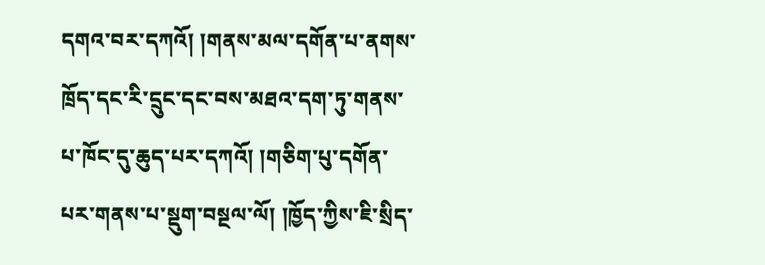དགའ་བར་དཀའོ། །གནས་མལ་དགོན་པ་ནགས་ཁྲོད་དང་རི་དྲུང་དང་བས་མཐའ་དག་ཏུ་གནས་པ་ཁོང་དུ་ཆུད་པར་དཀའོ། །གཅིག་པུ་དགོན་པར་གནས་པ་སྡུག་བསྔལ་ལོ། །ཁྱོད་ཀྱིས་ཇི་སྲིད་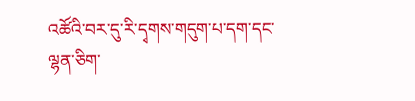འཚོའི་བར་དུ་རི་དྭགས་གདུག་པ་དག་དང་ལྷན་ཅིག་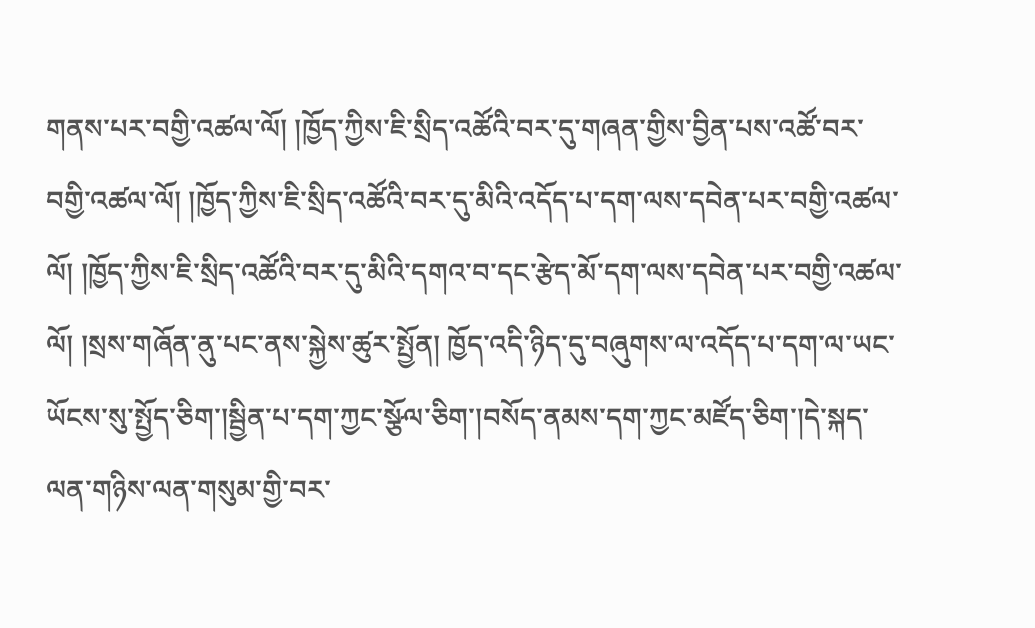གནས་པར་བགྱི་འཚལ་ལོ། །ཁྱོད་ཀྱིས་ཇི་སྲིད་འཚོའི་བར་དུ་གཞན་གྱིས་བྱིན་པས་འཚོ་བར་བགྱི་འཚལ་ལོ། །ཁྱོད་ཀྱིས་ཇི་སྲིད་འཚོའི་བར་དུ་མིའི་འདོད་པ་དག་ལས་དབེན་པར་བགྱི་འཚལ་ལོ། །ཁྱོད་ཀྱིས་ཇི་སྲིད་འཚོའི་བར་དུ་མིའི་དགའ་བ་དང་རྩེད་མོ་དག་ལས་དབེན་པར་བགྱི་འཚལ་ལོ། །སྲས་གཞོན་ནུ་པང་ནས་སྐྱེས་ཚུར་སྤྱོན། ཁྱོད་འདི་ཉིད་དུ་བཞུགས་ལ་འདོད་པ་དག་ལ་ཡང་ཡོངས་སུ་སྤྱོད་ཅིག་།སྦྱིན་པ་དག་ཀྱང་སྩོལ་ཅིག་།བསོད་ནམས་དག་ཀྱང་མཛོད་ཅིག་།དེ་སྐད་ལན་གཉིས་ལན་གསུམ་གྱི་བར་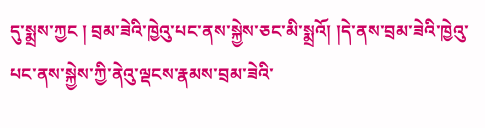དུ་སྨྲས་ཀྱང ། བྲམ་ཟེའི་ཁྱེའུ་པང་ནས་སྐྱེས་ཅང་མི་སྨྲའོ། །དེ་ནས་བྲམ་ཟེའི་ཁྱེའུ་པང་ནས་སྐྱེས་ཀྱི་ནེའུ་ལྡངས་རྣམས་བྲམ་ཟེའི་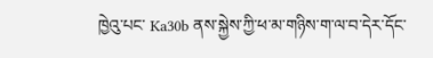ཁྱེའུ་པང་ Ka30b ནས་སྐྱེས་ཀྱི་ཕ་མ་གཉིས་ག་ལ་བ་དེར་དོང་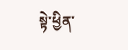སྟེ་ཕྱིན་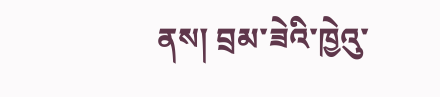ནས། བྲམ་ཟེའི་ཁྱེའུ་